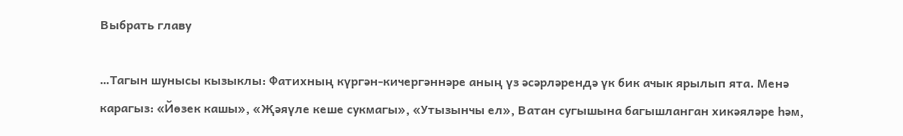Выбрать главу

…Тагын шунысы кызыклы: Фатихның күргән-кичергәннәре аның үз әсәрләрендә үк бик ачык ярылып ята. Менә карагыз: «Йөзек кашы», «Җәяүле кеше сукмагы», «Утызынчы ел», Ватан сугышына багышланган хикәяләре һәм,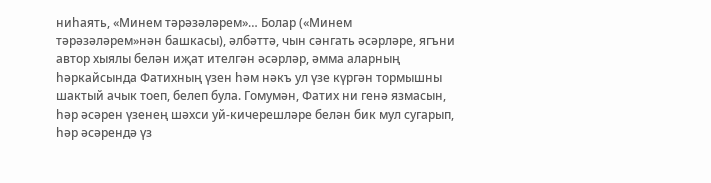ниһаять, «Минем тәрәзәләрем»… Болар («Минем тәрәзәләрем»нән башкасы), әлбәттә, чын сәнгать әсәрләре, ягъни автор хыялы белән иҗат ителгән әсәрләр, әмма аларның һәркайсында Фатихның үзен һәм нәкъ ул үзе күргән тормышны шактый ачык тоеп, белеп була. Гомумән, Фатих ни генә язмасын, һәр әсәрен үзенең шәхси уй-кичерешләре белән бик мул сугарып, һәр әсәрендә үз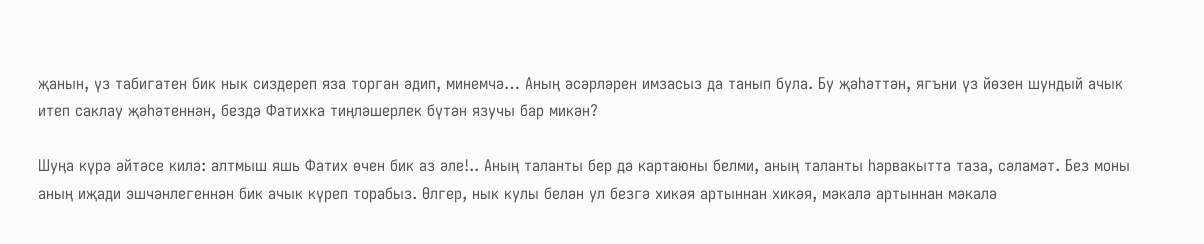җанын, үз табигатен бик нык сиздереп яза торган әдип, минемчә… Аның әсәрләрен имзасыз да танып була. Бу җәһәттән, ягъни үз йөзен шундый ачык итеп саклау җәһәтеннән, бездә Фатихка тиңләшерлек бүтән язучы бар микән?

Шуңа күрә әйтәсе килә: алтмыш яшь Фатих өчен бик аз әле!.. Аның таланты бер дә картаюны белми, аның таланты һәрвакытта таза, сәламәт. Без моны аның иҗади эшчәнлегеннән бик ачык күреп торабыз. Өлгер, нык кулы белән ул безгә хикәя артыннан хикәя, мәкалә артыннан мәкалә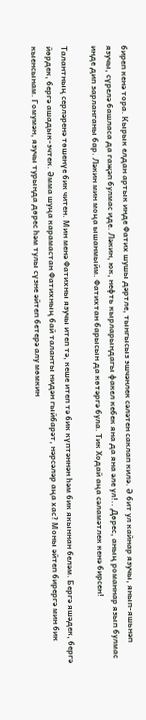биреп кенә тора. Кырык елдан артык инде Фатих шушы дәртле, тынгысыз эшчәнлек сәләтен саклап килә. Ә бит ул кайнар язучы, янып-яшьнәп язучы, сүрелә башласа да гаҗәп булмас иде. Ләкин, юк, нефть кырларындагы факел кебек яна да яна әле ул!.. Дөрес, аның романнар язып булмас инде дип зарланганы бар. Ләкин мин моңа ышанмыйм. Фатихтан барысын да көтәргә була. Тик Ходай аңа сәламәтлек кенә бирсен!

Талантның серләренә төшенүе бик читен. Мин менә Фатихны язучы итеп тә, кеше итеп тә бик күптәннән һәм бик якыннан беләм. Бергә яшәдек, бергә йөрдек, бергә ашадык-эчтек. Әмма шуңа карамастан Фатихның бай таланты нидән гыйбарәт, нәрсәләр аңа хас? Моны әйтеп бирергә мин бик кыенсынам. Гомумән, язучы турында дөрес һәм тулы сүзне әйтеп бетерә алу мөмкин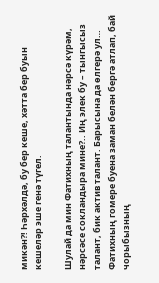микән?! Һәрхәлдә, бу бер кеше, хәтта бер буын кешеләр эше генә түгел.

Шулай да мин Фатихның талантында нәрсә күрәм, нәрсәсе сокландыра мине?.. Иң элек бу – тынгысыз талант, бик актив талант. Барысына да өлгерә ул… Фатихның гомере буена заман белән бергә атлап, бай чорыбызның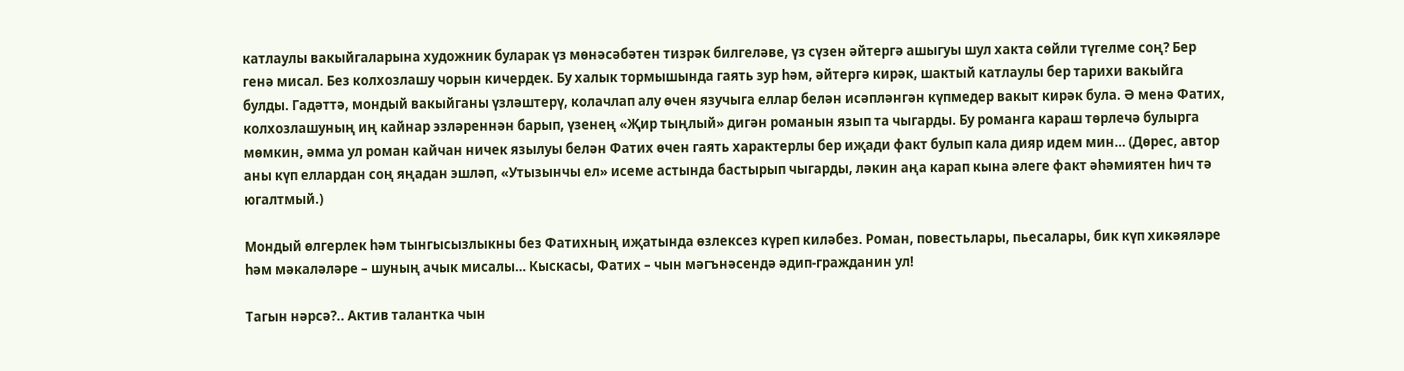катлаулы вакыйгаларына художник буларак үз мөнәсәбәтен тизрәк билгеләве, үз сүзен әйтергә ашыгуы шул хакта сөйли түгелме соң? Бер генә мисал. Без колхозлашу чорын кичердек. Бу халык тормышында гаять зур һәм, әйтергә кирәк, шактый катлаулы бер тарихи вакыйга булды. Гадәттә, мондый вакыйганы үзләштерү, колачлап алу өчен язучыга еллар белән исәпләнгән күпмедер вакыт кирәк була. Ә менә Фатих, колхозлашуның иң кайнар эзләреннән барып, үзенең «Җир тыңлый» дигән романын язып та чыгарды. Бу романга караш төрлечә булырга мөмкин, әмма ул роман кайчан ничек язылуы белән Фатих өчен гаять характерлы бер иҗади факт булып кала дияр идем мин… (Дөрес, автор аны күп еллардан соң яңадан эшләп, «Утызынчы ел» исеме астында бастырып чыгарды, ләкин аңа карап кына әлеге факт әһәмиятен һич тә югалтмый.)

Мондый өлгерлек һәм тынгысызлыкны без Фатихның иҗатында өзлексез күреп киләбез. Роман, повестьлары, пьесалары, бик күп хикәяләре һәм мәкаләләре – шуның ачык мисалы… Кыскасы, Фатих – чын мәгънәсендә әдип-гражданин ул!

Тагын нәрсә?.. Актив талантка чын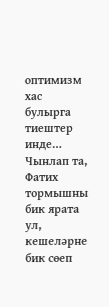оптимизм хас булырга тиештер инде… Чынлап та, Фатих тормышны бик ярата ул, кешеләрне бик сөеп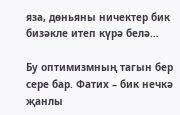яза, дөньяны ничектер бик бизәкле итеп күрә белә…

Бу оптимизмның тагын бер сере бар. Фатих – бик нечкә җанлы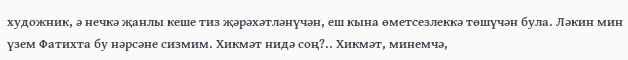художник, ә нечкә җанлы кеше тиз җәрәхәтләнүчән, еш кына өметсезлеккә төшүчән була. Ләкин мин үзем Фатихта бу нәрсәне сизмим. Хикмәт нидә соң?.. Хикмәт, минемчә,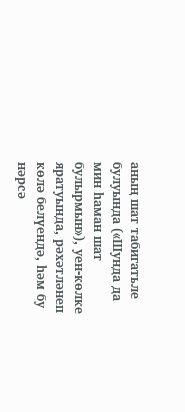аның шат табигатьле булуында («Шунда да мин һаман шат булырмын»), уен-көлке яратуында, рәхәтләнеп көлә белүендә, һәм бу нәрсә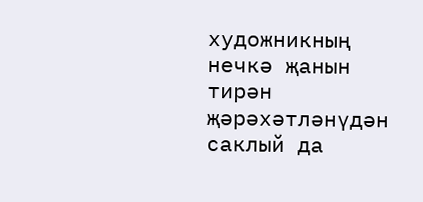художникның нечкә җанын тирән җәрәхәтләнүдән саклый да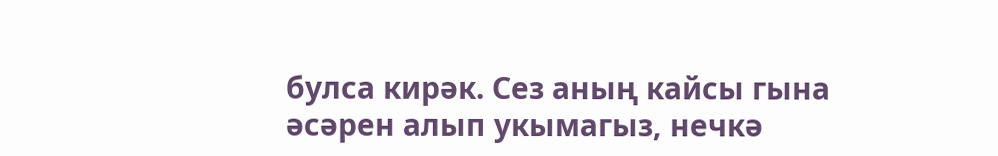булса кирәк. Сез аның кайсы гына әсәрен алып укымагыз, нечкә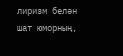лиризм белән шат юморның,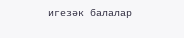игезәк балалар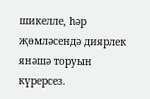шикелле, һәр җөмләсендә диярлек янәшә торуын күрерсез.